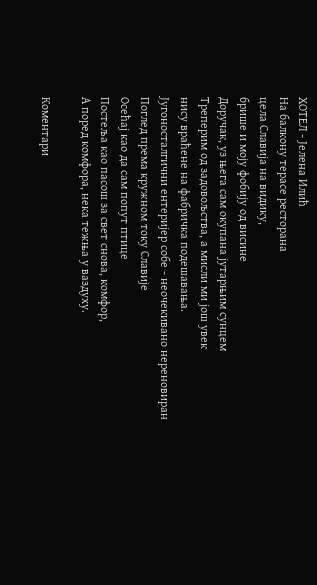ХОТЕЛ - Јелена Илић
На балкону терасе ресторана
цела Славија на видику,
брише и моју фобију од висине
Доручак, уз њега сам окупана јутарњим сунцем
Треперим од задовољства, а мисли ми још увек
нису враћене на фабричка подешавања.
Југоносталгични ентеријер собе - неочекивано нереновиран
Поглед према кружном току Славије
Осећај као да сам попут птице
Постеља као пасош за свет снова, комфор,
А поред комфора, нека тежња у ваздуху.

Коментари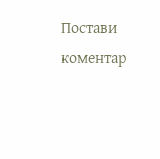Постави коментар